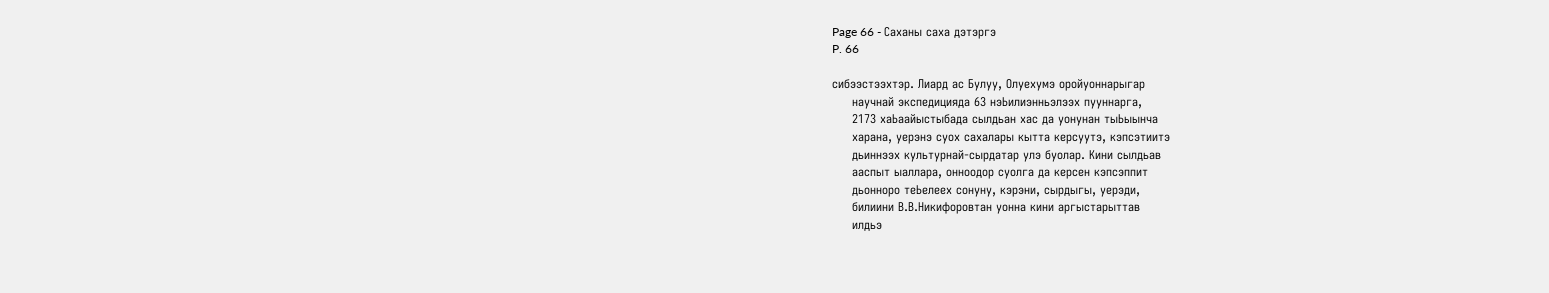Page 66 - Саханы саха дэтэргэ
P. 66

сибээстээхтэр. Лиард ас Булуу, Олуехумэ оройуоннарыгар
     научнай экспедицияда 63 нэЬилиэнньэлээх пууннарга,
     2173 хаЬаайыстыбада сылдьан хас да уонунан тыЬыынча
     харана, уерэнэ суох сахалары кытта керсуутэ, кэпсэтиитэ
     дьиннээх культурнай-сырдатар улэ буолар. Кини сылдьав
     ааспыт ыаллара, онноодор суолга да керсен кэпсэппит
     дьонноро теЬелеех сонуну, кэрэни, сырдыгы, уерэди,
     билиини В.В.Никифоровтан уонна кини аргыстарыттав
     илдьэ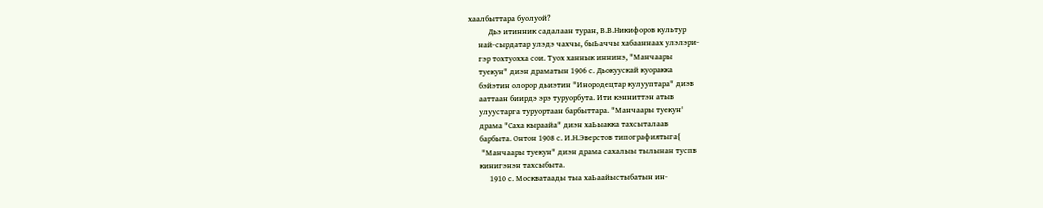хаалбыттара буолуой?
          Дьэ итинник садалаан туран, В.В.Никифоров культур
     най-сырдатар улэдэ чахчы, быЬаччы хабааннаах улэлэри-
     гэр тохтуохха сои. Туох ханнык иннинэ, "Манчаары
     туекун" диэн драматын 1906 с. Дьокуускай куоракка
     бэйэтин олорор дьиэтин "Инородецтар кулууптара" диэв
     ааттаан биирдэ эрэ туруорбута. Ити кэнниттэн атыв
     улуустарга туруортаан барбыттара. "Манчаары туекун'
     драма "Саха кыраайа" диэн хаЬыакка тахсыталаав
     барбыта. Онтон 1908 с. И.Н.Эверстов типографиятыга{
      "Манчаары туекун" диэн драма сахалыы тылынан туспв
     кинигэнэн тахсыбыта.
          1910 с. Москватаады тыа хаЬаайыстыбатын ин-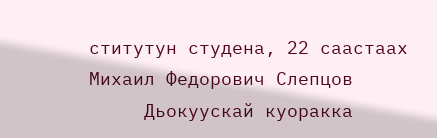ститутун студена, 22 саастаах Михаил Федорович Слепцов
     Дьокуускай куоракка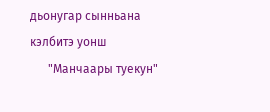дьонугар сынньана кэлбитэ уонш
      "Манчаары туекун"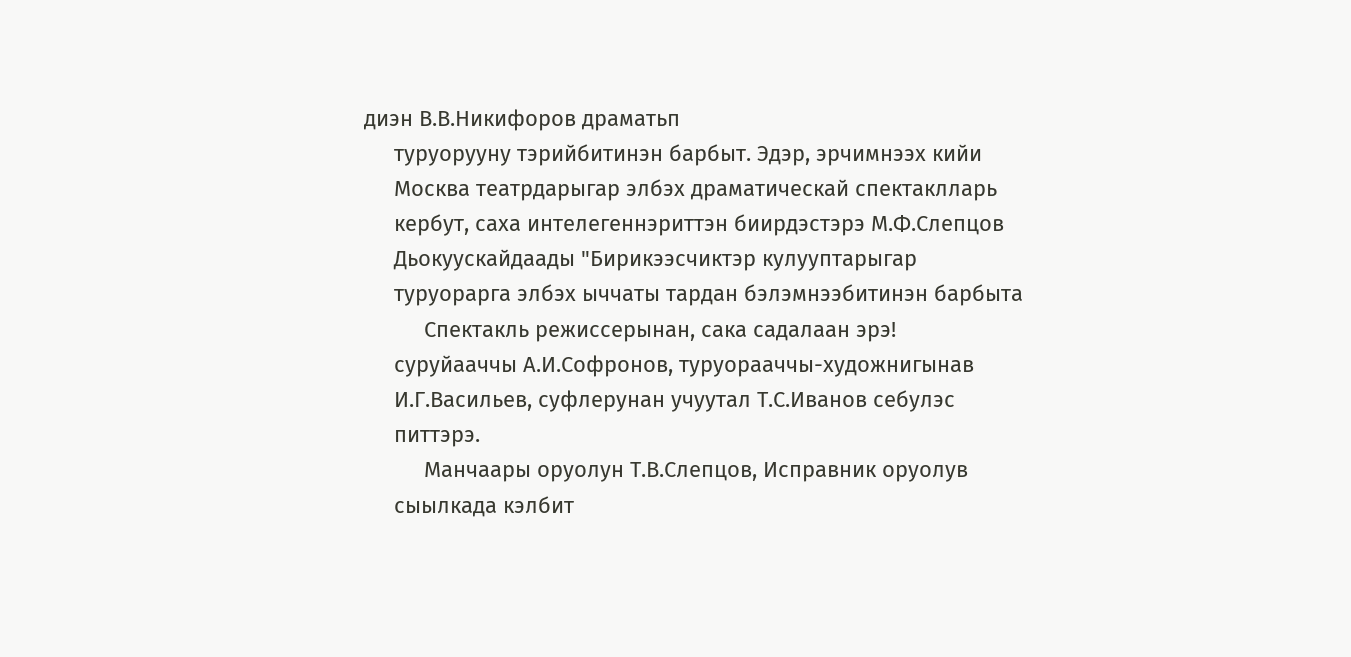диэн В.В.Никифоров драматьп
     туруорууну тэрийбитинэн барбыт. Эдэр, эрчимнээх кийи
     Москва театрдарыгар элбэх драматическай спектаклларь
     кербут, саха интелегеннэриттэн биирдэстэрэ М.Ф.Слепцов
     Дьокуускайдаады "Бирикээсчиктэр кулууптарыгар
     туруорарга элбэх ыччаты тардан бэлэмнээбитинэн барбыта
          Спектакль режиссерынан, сака садалаан эрэ!
     суруйааччы А.И.Софронов, туруорааччы-художнигынав
     И.Г.Васильев, суфлерунан учуутал Т.С.Иванов себулэс
     питтэрэ.
          Манчаары оруолун Т.В.Слепцов, Исправник оруолув
     сыылкада кэлбит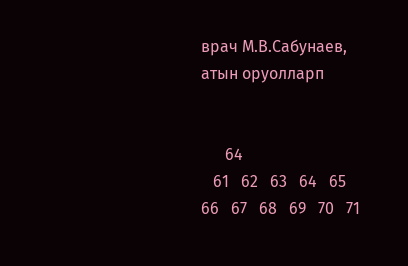врач М.В.Сабунаев, атын оруолларп


      64
   61   62   63   64   65   66   67   68   69   70   71